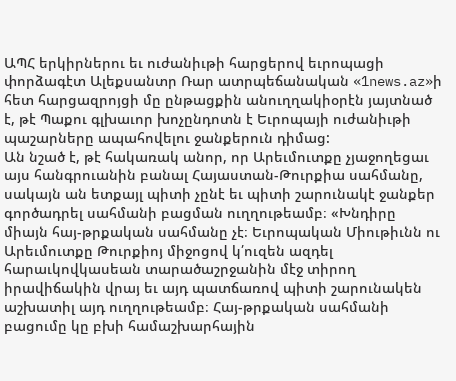ԱՊՀ երկիրներու եւ ուժանիւթի հարցերով եւրոպացի փորձագէտ Ալեքսանտր Ռար ատրպեճանական «1news.az»ի հետ հարցազրոյցի մը ընթացքին անուղղակիօրէն յայտնած է, թէ Պաքու գլխաւոր խոչընդոտն է Եւրոպայի ուժանիւթի պաշարները ապահովելու ջանքերուն դիմաց:
Ան նշած է, թէ հակառակ անոր, որ Արեւմուտքը չյաջողեցաւ այս հանգրուանին բանալ Հայաստան-Թուրքիա սահմանը, սակայն ան ետքայլ պիտի չընէ եւ պիտի շարունակէ ջանքեր գործադրել սահմանի բացման ուղղութեամբ։ «Խնդիրը միայն հայ-թրքական սահմանը չէ։ Եւրոպական Միութիւնն ու Արեւմուտքը Թուրքիոյ միջոցով կ՛ուզեն ազդել հարաւկովկասեան տարածաշրջանին մէջ տիրող իրավիճակին վրայ եւ այդ պատճառով պիտի շարունակեն աշխատիլ այդ ուղղութեամբ։ Հայ-թրքական սահմանի բացումը կը բխի համաշխարհային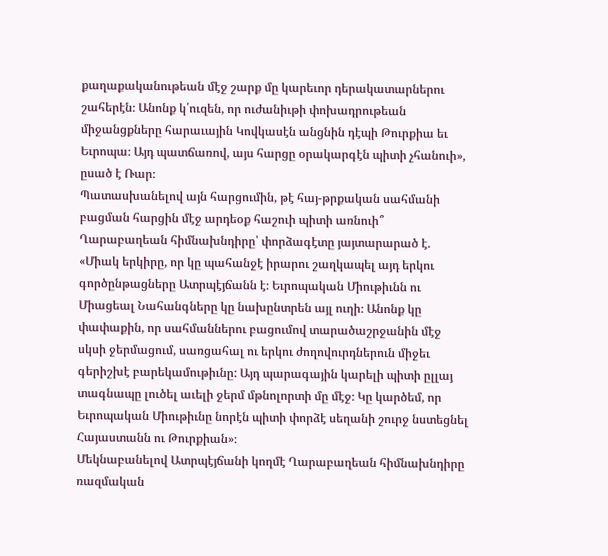քաղաքականութեան մէջ շարք մը կարեւոր դերակատարներու շահերէն։ Անոնք կ՛ուզեն, որ ուժանիւթի փոխադրութեան միջանցքները հարաւային Կովկասէն անցնին դէպի Թուրքիա եւ Եւրոպա։ Այդ պատճառով, այս հարցը օրակարգէն պիտի չհանուի», ըսած է Ռար։
Պատասխանելով այն հարցումին, թէ հայ-թրքական սահմանի բացման հարցին մէջ արդեօք հաշուի պիտի առնուի՞ Ղարաբաղեան հիմնախնդիրը՝ փորձագէտը յայտարարած է. «Միակ երկիրը, որ կը պահանջէ իրարու շաղկապել այդ երկու գործընթացները Ատրպէյճանն է։ Եւրոպական Միութիւնն ու Միացեալ Նահանգները կը նախընտրեն այլ ուղի։ Անոնք կը փափաքին, որ սահմաններու բացումով տարածաշրջանին մէջ սկսի ջերմացում, սառցահալ ու երկու ժողովուրդներուն միջեւ գերիշխէ բարեկամութիւնը: Այդ պարագային կարելի պիտի ըլլայ տագնապը լուծել աւելի ջերմ մթնոլորտի մը մէջ։ Կը կարծեմ, որ Եւրոպական Միութիւնը նորէն պիտի փորձէ սեղանի շուրջ նստեցնել Հայաստանն ու Թուրքիան»։
Մեկնաբանելով Ատրպէյճանի կողմէ Ղարաբաղեան հիմնախնդիրը ռազմական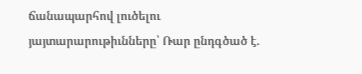ճանապարհով լուծելու յայտարարութիւնները՝ Ռար ընդգծած է.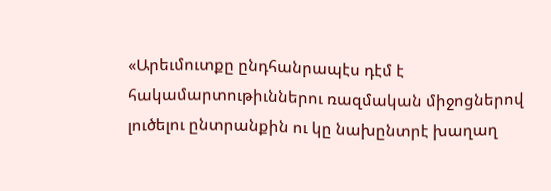«Արեւմուտքը ընդհանրապէս դէմ է հակամարտութիւններու ռազմական միջոցներով լուծելու ընտրանքին ու կը նախընտրէ խաղաղ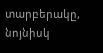տարբերակը, նոյնիսկ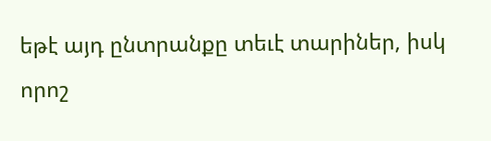եթէ այդ ընտրանքը տեւէ տարիներ, իսկ որոշ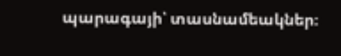պարագայի՝ տասնամեակներ։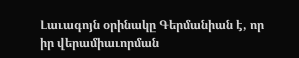Լաւագոյն օրինակը Գերմանիան է, որ իր վերամիաւորման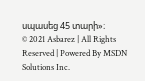սպասեց 45 տարի»։
© 2021 Asbarez | All Rights Reserved | Powered By MSDN Solutions Inc.